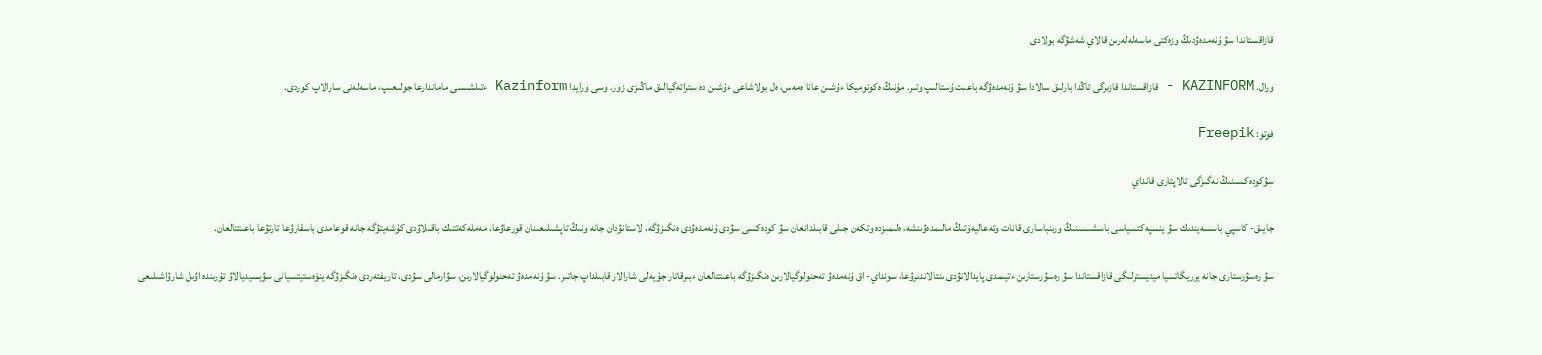قازاقستاندا سۋ ۇنەمدەۋدىڭ وزەكتى ماسەلەلەرىن قالاي شەشۋگە بولادى

ورال. KAZINFORM - قازاقستاندا قازىرگى تاڭدا بارلىق سالادا سۋ ۇنەمدەۋگە باعىت ۇستالىپ وتىر. مۇنىڭ ەكونوميكا ءۇشىن عانا ەمەس، ەل بولاشاعى ءۇشىن دە ستراتەگيالىق ماڭىزى زور. وسى ورايدا Kazinform ءتىلشىسى ماماندارعا جولىعىپ، ماسەلەنى سارالاپ كوردى.

فوتو: Freepik

سۋكودەكسىنىڭ نەگىزگى تالاپتارى قانداي

جايىق- كاسپي باسسەيندىك سۋ ينسپەكتسياسى باسشىسىنىڭ ورىنباسارى قانات وتەعاليەۆتىڭ مالىمدەۋىنشە، ەلىمىزدە وتكەن جىلى قابىلدانعان سۋ كودەكسى سۋدى ۇنەمدەۋدى ەنگىزۋگە، لاستانۋدان جانە ونىڭ تاپشىلىعىنان قورعاۋعا، مەملەكەتتىك باقىلاۋدى كۇشەيتۋگە جانە قوعامدى باسقارۋعا تارتۋعا باعىتتالعان.

سۋ رەسۋرستارى جانە يرريگاتسيا مينيسترلىگى قازاقستاندا سۋ رەسۋرستارىن ءتيىمدى پايدالانۋدى ىنتالاندىرۋعا، سونداي- اق ۇنەمدەۋ تەحنولوگيالارىن ەنگىزۋگە باعىتتالعان ءبىرقاتار جۇيەلى شارالار قابىلداپ جاتىر. سۋ ۇنەمدەۋ تەحنولوگيالارىن، سۋارمالى سۋدى، تاريفتەردى ەنگىزۋگە ينۆەستيتسيانى سۋبسيديالاۋ تۇرىندە اۋىل شارۋاشىلىعى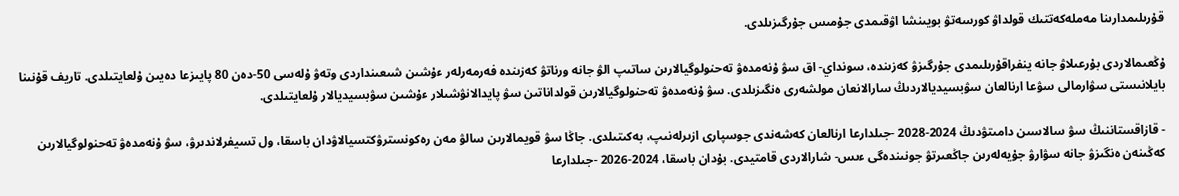قۇرىلىمدارىنا مەملەكەتتىك قولداۋ كورسەتۋ بويىنشا اۋقىمدى جۇمىس جۇرگىزىلدى.

ۇڭعىمالاردى بۇرعىلاۋ جانە ينفراقۇرىلىمدى جۇرگىزۋ كەزىندە، سونداي- اق سۋ ۇنەمدەۋ تەحنولوگيالارىن ساتىپ الۋ جانە ورناتۋ كەزىندە فەرمەرلەر ءۇشىن شىعىنداردى وتەۋ ۇلەسى 50-دەن 80 پايىزعا دەيىن ۇلعايتىلدى. تاريف قۇنىنا بايلانىستى سۋارمالى سۋعا ارنالعان سۋبسيديالاردىڭ سارالانعان مولشەرى ەنگىزىلدى. سۋ ۇنەمدەۋ تەحنولوگيالارىن قولداناتىن سۋ پايدالانۋشىلار ءۇشىن سۋبسيديالار ۇلعايتىلدى.

- قازاقستاننىڭ سۋ سالاسىن دامىتۋدىڭ 2024-2028 -جىلدارعا ارنالعان كەشەندى جوسپارى ازىرلەنىپ، بەكىتىلدى. جاڭا سۋ قويمالارىن سالۋ مەن رەكونسترۋكتسيالاۋدان باسقا، ول تسيفرلاندىرۋ، سۋ ۇنەمدەۋ تەحنولوگيالارىن كەڭىنەن ەنگىزۋ جانە سۋارۋ جۇيەلەرىن جاڭعىرتۋ جونىندەگى ءىس- شارالاردى قامتيدى. بۇدان باسقا، 2024-2026 -جىلدارعا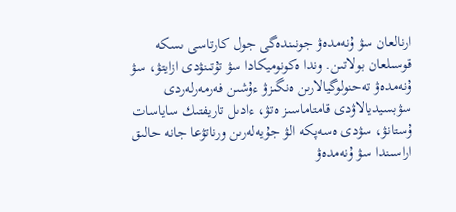ارنالعان سۋ ۇنەمدەۋ جونىندەگى جول كارتاسى ىسكە قوسىلعان بولاتىن. وندا ەكونوميكادا سۋ تۇتىنۋدى ازايتۋ، سۋ ۇنەمدەۋ تەحنولوگيالارىن ەنگىزۋ ءۇشىن فەرمەرلەردى سۋبسيديالاۋدى قامتاماسىز ەتۋ، ءادىل تاريفتىك ساياسات ۇستانۋ، سۋدى ەسەپكە الۋ جۇيەلەرىن ورناتۋعا جانە حالىق اراسىندا سۋ ۇنەمدەۋ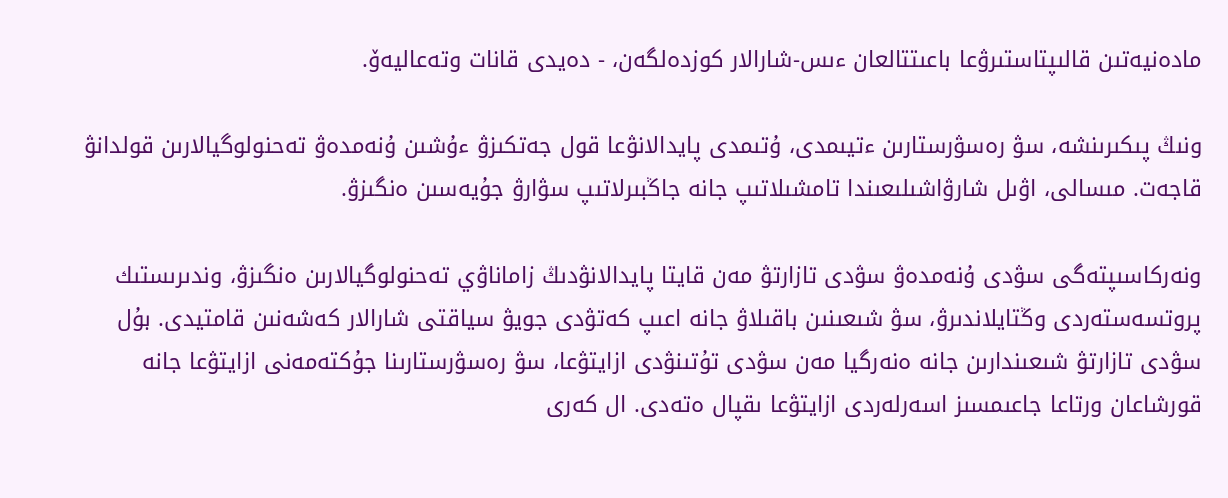مادەنيەتىن قالىپتاستىرۋعا باعىتتالعان ءىس-شارالار كوزدەلگەن، - دەيدى قانات وتەعاليەۆ.

ونىڭ پىكىرىنشە، سۋ رەسۋرستارىن ءتيىمدى، ۇتىمدى پايدالانۋعا قول جەتكىزۋ ءۇشىن ۇنەمدەۋ تەحنولوگيالارىن قولدانۋ قاجەت. مىسالى، اۋىل شارۋاشىلىعىندا تامشىلاتىپ جانە جاڭبىرلاتىپ سۋارۋ جۇيەسىن ەنگىزۋ.

ونەركاسىپتەگى سۋدى ۇنەمدەۋ سۋدى تازارتۋ مەن قايتا پايدالانۋدىڭ زاماناۋي تەحنولوگيالارىن ەنگىزۋ، وندىرىستىك پروتسەستەردى وڭتايلاندىرۋ، سۋ شىعىنىن باقىلاۋ جانە اعىپ كەتۋدى جويۋ سياقتى شارالار كەشەنىن قامتيدى. بۇل سۋدى تازارتۋ شىعىندارىن جانە ەنەرگيا مەن سۋدى تۇتىنۋدى ازايتۋعا، سۋ رەسۋرستارىنا جۇكتەمەنى ازايتۋعا جانە قورشاعان ورتاعا جاعىمسىز اسەرلەردى ازايتۋعا ىقپال ەتەدى. ال كەرى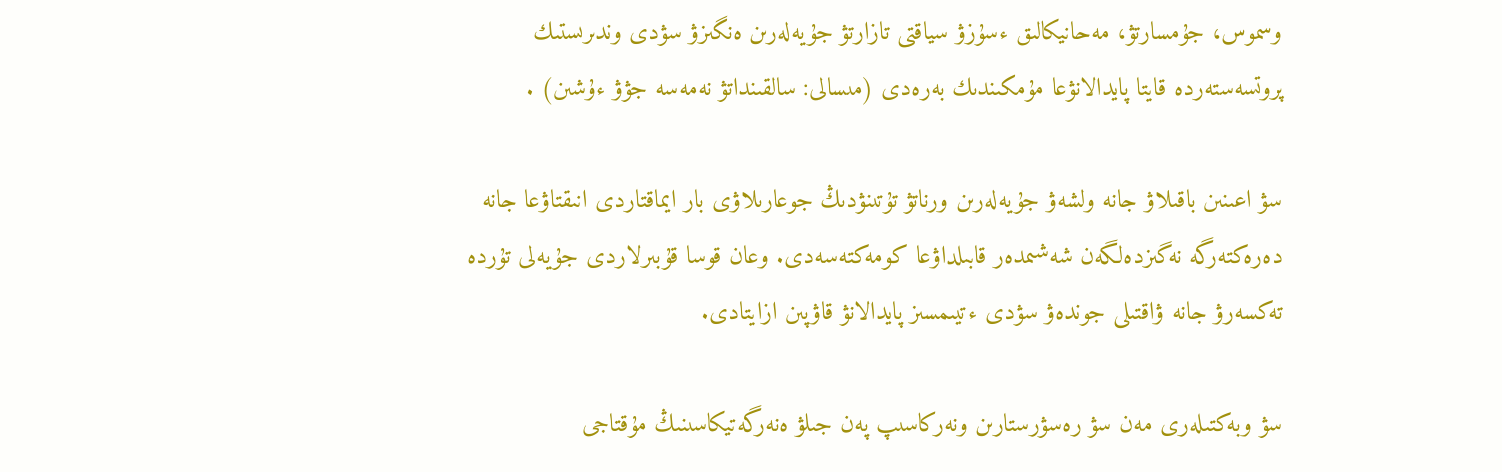وسموس، جۇمسارتۋ، مەحانيكالىق ءسۇزۋ سياقتى تازارتۋ جۇيەلەرىن ەنگىزۋ سۋدى وندىرىستىك پروتسەستەردە قايتا پايدالانۋعا مۇمكىندىك بەرەدى (مىسالى: سالقىنداتۋ نەمەسە جۋۋ ءۇشىن) .

سۋ اعىنىن باقىلاۋ جانە ولشەۋ جۇيەلەرىن ورناتۋ تۇتىنۋدىڭ جوعارىلاۋى بار ايماقتاردى انىقتاۋعا جانە دەرەكتەرگە نەگىزدەلگەن شەشىمدەر قابىلداۋعا كومەكتەسەدى. وعان قوسا قۇبىرلاردى جۇيەلى تۇردە تەكسەرۋ جانە ۋاقتىلى جوندەۋ سۋدى ءتيىمسىز پايدالانۋ قاۋپىن ازايتادى.

سۋ وبەكتىلەرى مەن سۋ رەسۋرستارىن ونەركاسىپ پەن جىلۋ ەنەرگەتيكاسىنىڭ مۇقتاجى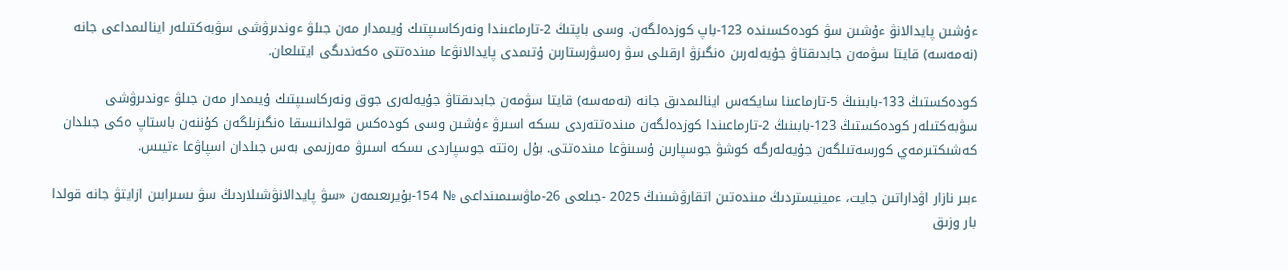ءۇشىن پايدالانۋ ءۇشىن سۋ كودەكسىندە 123-باپ كوزدەلگەن. وسى باپتىڭ 2-تارماعىندا ونەركاسىپتىك ۇيىمدار مەن جىلۋ ءوندىرۋشى سۋبەكتىلەر اينالىمداعى جانە (نەمەسە) قايتا سۋمەن جابدىقتاۋ جۇيەلەرىن ەنگىزۋ ارقىلى سۋ رەسۋرستارىن ۇتىمدى پايدالانۋعا مىندەتتى ەكەندىگى ايتىلعان.

كودەكستىڭ 133-بابىنىڭ 5-تارماعىنا سايكەس اينالىمدىق جانە (نەمەسە) قايتا سۋمەن جابدىقتاۋ جۇيەلەرى جوق ونەركاسىپتىك ۇيىمدار مەن جىلۋ ءوندىرۋشى سۋبەكتىلەر كودەكستىڭ 123-بابىنىڭ 2-تارماعىندا كوزدەلگەن مىندەتتەردى ىسكە اسىرۋ ءۇشىن وسى كودەكس قولدانىسقا ەنگىزىلگەن كۇننەن باستاپ ەكى جىلدان كەشىكتىرمەي كورسەتىلگەن جۇيەلەرگە كوشۋ جوسپارىن ۇسىنۋعا مىندەتتى. بۇل رەتتە جوسپاردى ىسكە اسىرۋ مەرزىمى بەس جىلدان اسپاۋعا ءتيىس.

ءبىر نازار اۋداراتىن جايت، ءمينيستردىڭ مىندەتىن اتقارۋشىنىڭ 2025 -جىلعى 26-ماۋسىمىنداعى № 154-بۇيرىعىمەن «سۋ پايدالانۋشىلاردىڭ سۋ ىسىرابىن ازايتۋ جانە قولدا بار وزىق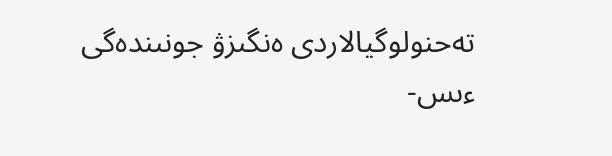تەحنولوگيالاردى ەنگىزۋ جونىندەگى ءىس-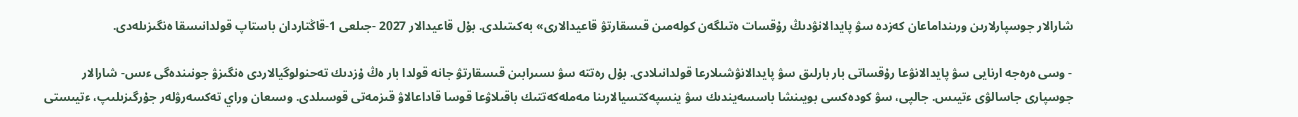شارالار جوسپارلارىن ورىنداماعان كەزدە سۋ پايدالانۋدىڭ رۇقسات ەتىلگەن كولەمىن قىسقارتۋ قاعيدالارى» بەكىتىلدى. بۇل قاعيدالار 2027 -جىلعى 1-قاڭتاردان باستاپ قولدانىسقا ەنگىزىلەدى.

- وسى ەرەجە ارنايى سۋ پايدالانۋعا رۇقساتى بار بارلىق سۋ پايدالانۋشىلارعا قولدانىلادى. بۇل رەتتە سۋ ىسىرابىن قىسقارتۋ جانە قولدا بار ەڭ ۇزدىك تەحنولوگيالاردى ەنگىزۋ جونىندەگى ءىس- شارالار جوسپارى جاسالۋى ءتيىس. جالپى، سۋ كودەكسى بويىنشا باسسەيندىك سۋ ينسپەكتسيالارىنا مەملەكەتتىك باقىلاۋعا قوسا قاداعالاۋ قىزمەتى قوسىلدى. وسىعان وراي تەكسەرۋلەر جۇرگىزىلىپ، ءتيىستى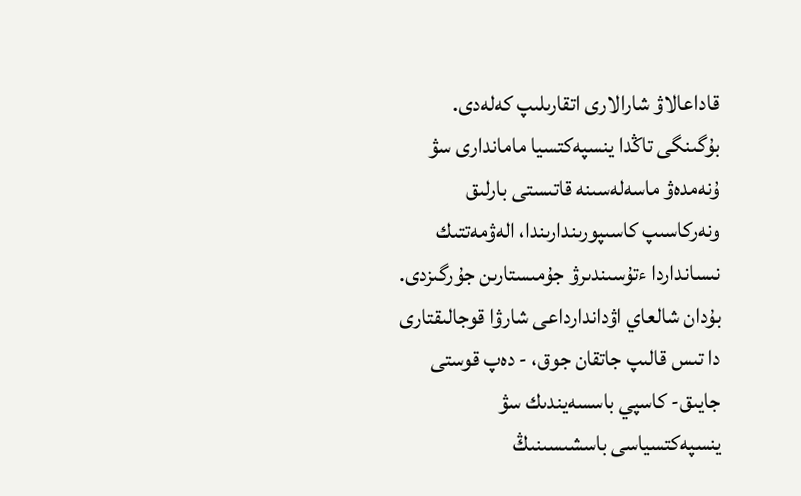قاداعالاۋ شارالارى اتقارىلىپ كەلەدى. بۇگىنگى تاڭدا ينسپەكتسيا ماماندارى سۋ ۇنەمدەۋ ماسەلەسىنە قاتىستى بارلىق ونەركاسىپ كاسىپورىندارىندا، الەۋمەتتىك نىسانداردا ءتۇسىندىرۋ جۇمىستارىن جۇرگىزدى. بۇدان شالعاي اۋداندارداعى شارۋا قوجالىقتارى دا تىس قالىپ جاتقان جوق، - دەپ قوستى جايىق- كاسپي باسسەيندىك سۋ ينسپەكتسياسى باسشىسىنىڭ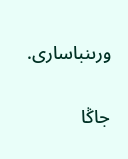ورىنباسارى.

جاڭا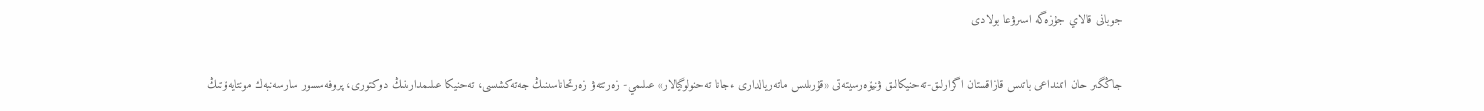جوبانى قالاي جۇزەگە اسىرۋعا بولادى

جاڭگىر حان اتىنداعى باتىس قازاقستان اگرارلىق-تەحنيكالىق ۋنيۆەرسيتەتى «قۇرىلىس ماتەريالدارى ءجانا تەحنولوگيالار» عىلىمي- زەرتتەۋ زەرتحاناسىنىڭ جەتەكشىسى، تەحنيكا عىلىمدارىنىڭ دوكتورى، پروفەسسور سارسەنبەك مونتايەۆتىڭ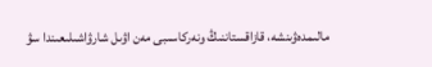مالىمدەۋىنشە، قازاقستاننىڭ ونەركاسىبى مەن اۋىل شارۋاشىلىعىندا سۋ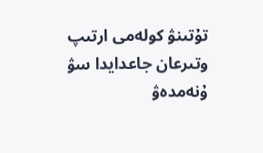تۇتىنۋ كولەمى ارتىپ وتىرعان جاعدايدا سۋ ۇنەمدەۋ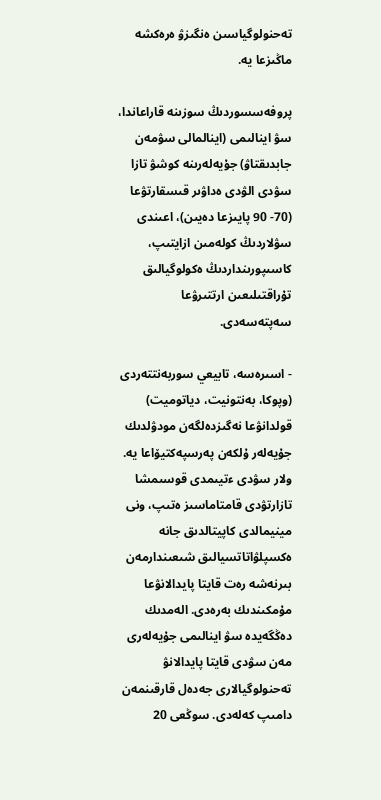تەحنولوگياسىن ەنگىزۋ ەرەكشە ماڭىزعا يە.

پروفەسسوردىڭ سوزىنە قاراعاندا، سۋ اينالىمى (اينالمالى سۋمەن جابدىقتاۋ) جۇيەلەرىنە كوشۋ تازا سۋدى الۋدى ەداۋىر قىسقارتۋعا (70- 90 پايىزعا دەيىن)، اعىندى سۋلاردىڭ كولەمىن ازايتىپ، كاسىپورىنداردىڭ ەكولوگيالىق تۇراقتىلىعىن ارتتىرۋعا سەپتەسەدى.

- اسىرەسە، تابيعي سوربەنتتەردى (وپوكا، بەنتونيت، دياتوميت) قولدانۋعا نەگىزدەلگەن مودۋلدىك جۇيەلەر ۇلكەن پەرسپەكتيۆاعا يە. ولار سۋدى ءتيىمدى قوسىمشا تازارتۋدى قامتاماسىز ەتىپ، ونى مينيمالدى كاپيتالدىق جانە ەكسپلۋاتاتسيالىق شىعىندارمەن بىرنەشە رەت قايتا پايدالانۋعا مۇمكىندىك بەرەدى. الەمدىك دەڭگەيدە سۋ اينالىمى جۇيەلەرى مەن سۋدى قايتا پايدالانۋ تەحنولوگيالارى جەدەل قارقىنمەن دامىپ كەلەدى. سوڭعى 20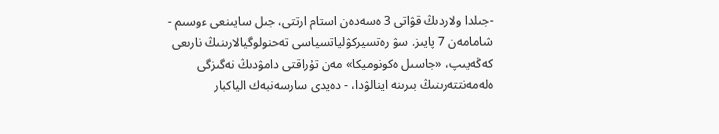-جىلدا ولاردىڭ قۋاتى 3 ەسەدەن استام ارتتى، جىل سايىنعى ءوسىم - شامامەن 7 پايىز. سۋ رەتسيركۋلياتسياسى تەحنولوگيالارىنىڭ نارىعى كەڭەيىپ، «جاسىل ەكونوميكا» مەن تۇراقتى دامۋدىڭ نەگىزگى ەلەمەنتتەرىنىڭ بىرىنە اينالۋدا، - دەيدى سارسەنبەك الياكبار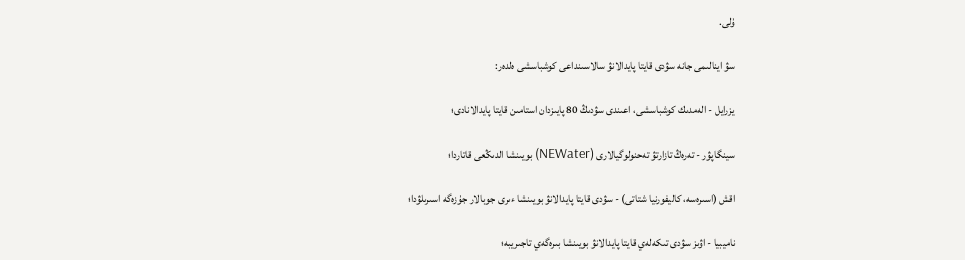ۇلى.

سۋ اينالىمى جانە سۋدى قايتا پايدالانۋ سالاسىنداعى كوشباسشى ەلدەر:

يزرايل - الەمدىك كوشباسشى، اعىندى سۋدىڭ 80 پايىزدان استامىن قايتا پايدالانادى؛

سينگاپۋر - تەرەڭ تازارتۋ تەحنولوگيالارى (NEWater) بويىنشا الدىڭعى قاتاردا؛

اقش (اسىرەسە، كاليفورنيا شتاتى) - سۋدى قايتا پايدالانۋ بويىنشا ءىرى جوبالار جۇزەگە اسىرىلۋدا؛

ناميبيا - اۋىز سۋدى تىكەلەي قايتا پايدالانۋ بويىنشا بىرەگەي تاجىريبە؛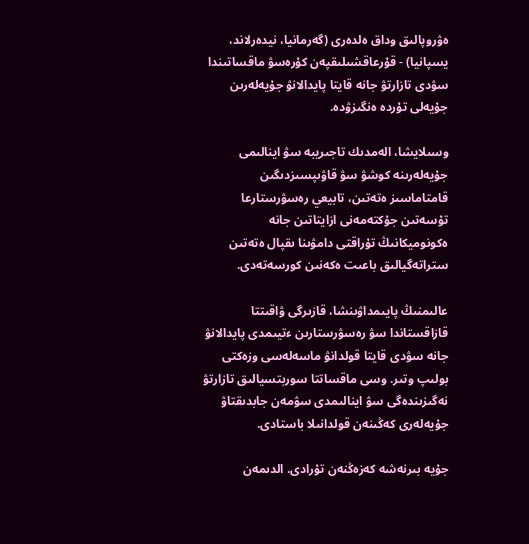ەۋروپالىق وداق ەلدەرى (گەرمانيا، نيدەرلاند، يسپانيا) - قۇرعاقشىلىقپەن كۇرەسۋ ماقساتىندا سۋدى تازارتۋ جانە قايتا پايدالانۋ جۇيەلەرىن جۇيەلى تۇردە ەنگىزۋدە.

وسىلايشا، الەمدىك تاجىريبە سۋ اينالىمى جۇيەلەرىنە كوشۋ سۋ قاۋىپسىزدىگىن قامتاماسىز ەتەتىن، تابيعي رەسۋرستارعا تۇسەتىن جۇكتەمەنى ازايتاتىن جانە ەكونوميكانىڭ تۇراقتى دامۋىنا ىقپال ەتەتىن ستراتەگيالىق باعىت ەكەنىن كورسەتەدى.

عالىمنىڭ پايىمداۋىنشا، قازىرگى ۋاقىتتا قازاقستاندا سۋ رەسۋرستارىن ءتيىمدى پايدالانۋ جانە سۋدى قايتا قولدانۋ ماسەلەسى وزەكتى بولىپ وتىر. وسى ماقساتتا سوربتسيالىق تازارتۋ نەگىزىندەگى سۋ اينالىمدى سۋمەن جابدىقتاۋ جۇيەلەرى كەڭىنەن قولدانىلا باستادى.

جۇيە بىرنەشە كەزەڭنەن تۇرادى. الدىمەن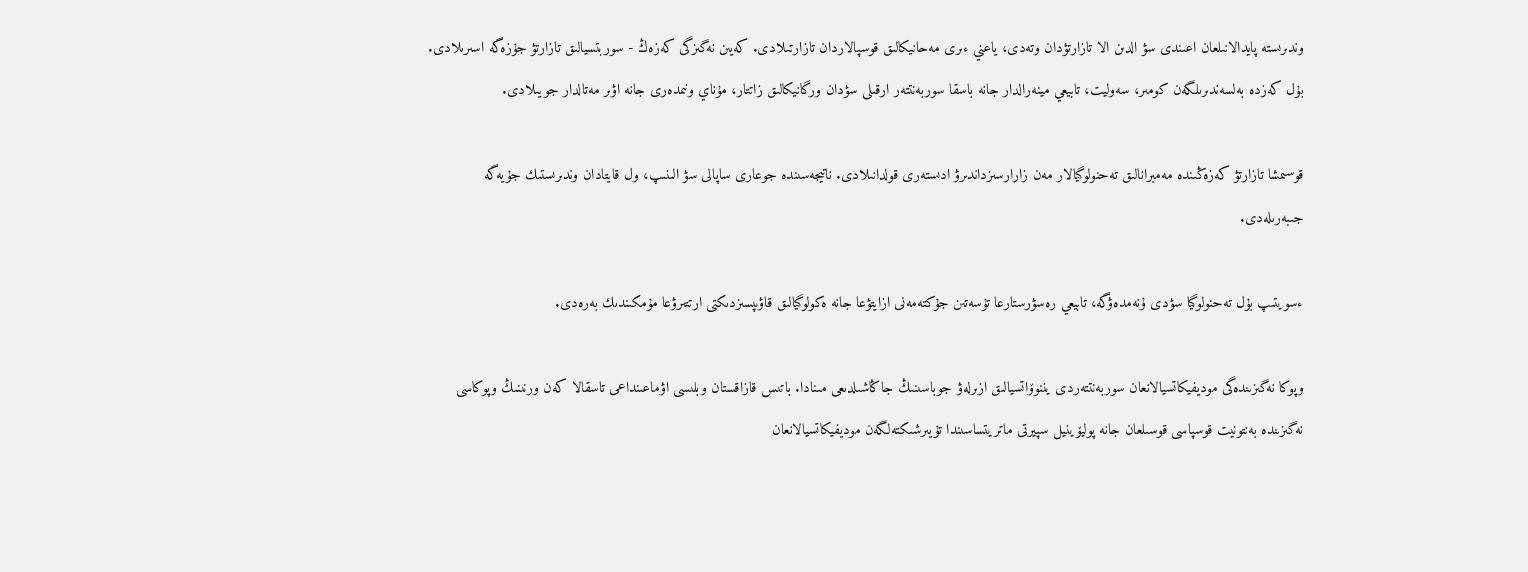وندىرىستە پايدالانىلعان اعىندى سۋ الدىن الا تازارتۋدان وتەدى، ياعني ءىرى مەحانيكالىق قوسپالاردان تازارتىلادى. كەيىن نەگىزگى كەزەڭ - سوربتسيالىق تازارتۋ جۇزەگە اسىرىلادى. بۇل كەزدە بەلسەندىرىلگەن كومىر، سەوليت، تابيعي مينەرالدار جانە باسقا سوربەنتتەر ارقىلى سۋدان ورگانيكالىق زاتتار، مۇناي ونىمدەرى جانە اۋىر مەتالدار جويىلادى.

قوسىمشا تازارتۋ كەزەڭىندە مەمبرانالىق تەحنولوگيالار مەن زارارسىزداندىرۋ ادىستەرى قولدانىلادى. ناتيجەسىندە جوعارى ساپالى سۋ الىنىپ، ول قايتادان وندىرىستىك جۇيەگە جىبەرىلەدى.

ءسويتىپ بۇل تەحنولوگيا سۋدى ۇنەمدەۋگە، تابيعي رەسۋرستارعا تۇسەتىن جۇكتەمەنى ازايتۋعا جانە ەكولوگيالىق قاۋىپسىزدىكتى ارتتىرۋعا مۇمكىندىك بەرەدى.

وپوكا نەگىزىندەگى موديفيكاتسيالانعان سوربەنتتەردى يننوۆاتسيالىق ازىرلەۋ جوباسىنىڭ جاڭاشىلدىعى مىنادا. باتىس قازاقستان وبلىسى اۋماعىنداعى تاسقالا كەن ورنىنىڭ وپوكاسى نەگىزىندە بەنتونيت قوسپاسى قوسىلعان جانە پوليۆينيل سپيرتى ماتريتساسىندا تۇيىرشىكتەلگەن موديفيكاتسيالانعان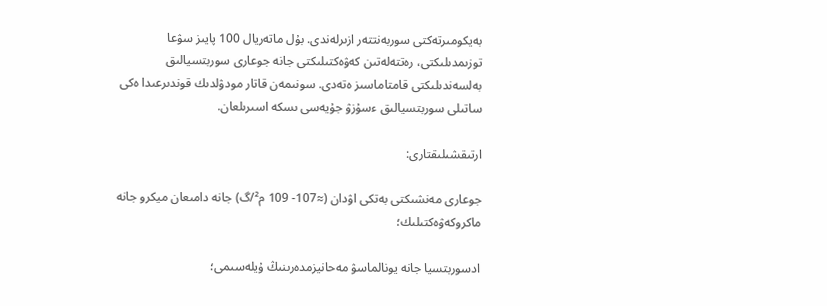بەيكومىرتەكتى سوربەنتتەر ازىرلەندى. بۇل ماتەريال 100 پايىز سۋعا توزىمدىلىكتى، رەتتەلەتىن كەۋەكتىلىكتى جانە جوعارى سوربتسيالىق بەلسەندىلىكتى قامتاماسىز ەتەدى. سونىمەن قاتار مودۋلدىك قوندىرعىدا ەكى ساتىلى سوربتسيالىق ءسۇزۋ جۇيەسى ىسكە اسىرىلعان.

ارتىقشىلىقتارى:

جوعارى مەنشىكتى بەتكى اۋدان (≈107- 109 م²/گ) جانە دامىعان ميكرو جانە ماكروكەۋەكتىلىك؛

ادسوربتسيا جانە يونالماسۋ مەحانيزمدەرىنىڭ ۇيلەسىمى؛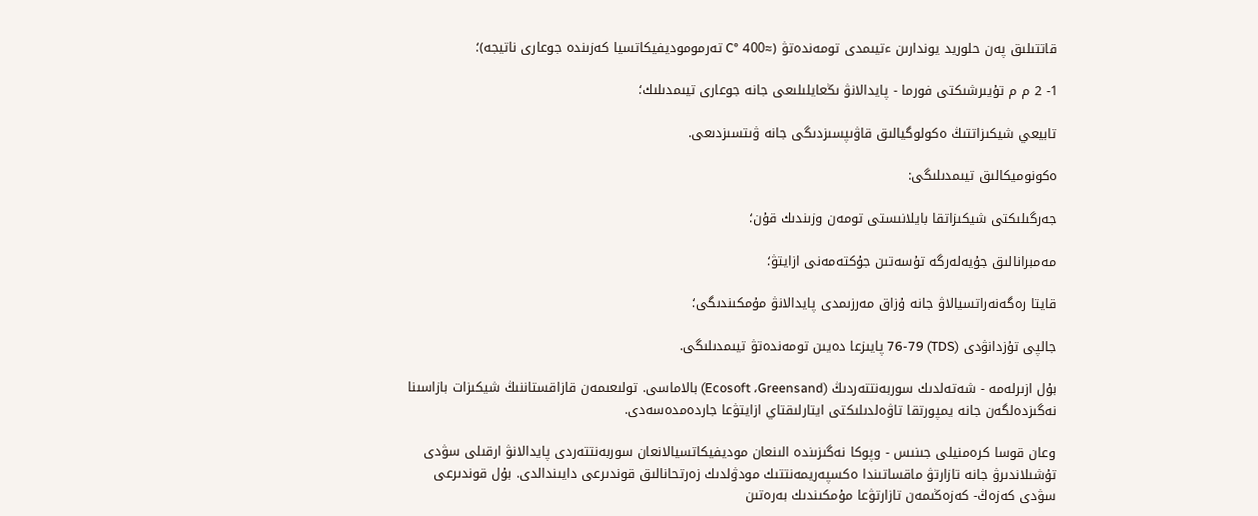قاتتىلىق پەن حلوريد يوندارىن ءتيىمدى تومەندەتۋ (≈400 °C تەرموموديفيكاتسيا كەزىندە جوعارى ناتيجە)؛

1- 2 م م تۇيىرشىكتى فورما - پايدالانۋ ىڭعايلىلىعى جانە جوعارى تيىمدىلىك؛

تابيعي شيكىزاتتىڭ ەكولوگيالىق قاۋىپسىزدىگى جانە ۋىتسىزدىعى.

ەكونوميكالىق تيىمدىلىگى:

جەرگىلىكتى شيكىزاتقا بايلانىستى تومەن وزىندىك قۇن؛

مەمبرانالىق جۇيەلەرگە تۇسەتىن جۇكتەمەنى ازايتۋ؛

قايتا رەگەنەراتسيالاۋ جانە ۇزاق مەرزىمدى پايدالانۋ مۇمكىندىگى؛

جالپى تۇزدانۋدى (TDS) 76-79 پايىزعا دەيىن تومەندەتۋ تيىمدىلىگى.

بۇل ازىرلەمە - شەتەلدىك سوربەنتتەردىڭ (Ecosoft ،Greensand) بالاماسى. تولىعىمەن قازاقستاننىڭ شيكىزات بازاسىنا نەگىزدەلگەن جانە يمپورتقا تاۋەلدىلىكتى ايتارلىقتاي ازايتۋعا جاردەمدەسەدى.

وعان قوسا كرەمنيلى جىنىس - وپوكا نەگىزىندە الىنعان موديفيكاتسيالانعان سوربەنتتەردى پايدالانۋ ارقىلى سۋدى تۇشىلاندىرۋ جانە تازارتۋ ماقساتىندا ەكسپەريمەنتتىك مودۋلدىك زەرتحانالىق قوندىرعى دايىندالدى. بۇل قوندىرعى سۋدى كەزەڭ- كەزەڭىمەن تازارتۋعا مۇمكىندىك بەرەتىن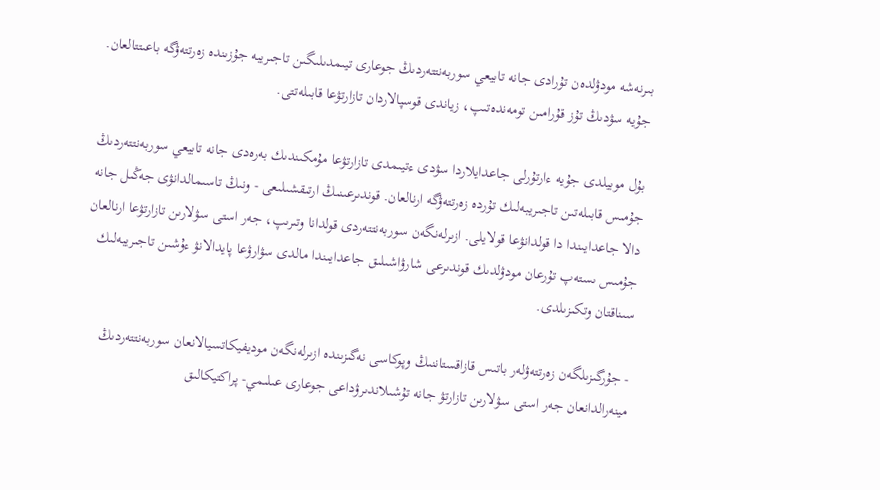بىرنەشە مودۋلدەن تۇرادى جانە تابيعي سوربەنتتەردىڭ جوعارى تيىمدىلىگىن تاجىريبە جۇزىندە زەرتتەۋگە باعىتتالعان. جۇيە سۋدىڭ تۇز قۇرامىن تومەندەتىپ، زياندى قوسپالاردان تازارتۋعا قابىلەتتى.

بۇل موبيلدى جۇيە ءارتۇرلى جاعدايلاردا سۋدى ءتيىمدى تازارتۋعا مۇمكىندىك بەرەدى جانە تابيعي سوربەنتتەردىڭ جۇمىس قابىلەتىن تاجىريبەلىك تۇردە زەرتتەۋگە ارنالعان. قوندىرعىنىڭ ارتىقشىلىعى - ونىڭ تاسىمالدانۋى جەڭىل جانە دالا جاعدايىندا دا قولدانۋعا قولايلى. ازىرلەنگەن سوربەنتتەردى قولدانا وتىرىپ، جەر استى سۋلارىن تازارتۋعا ارنالعان جۇمىس ىستەپ تۇرعان مودۋلدىك قوندىرعى شارۋاشىلىق جاعدايىندا مالدى سۋارۋعا پايدالانۋ ءۇشىن تاجىريبەلىك سىناقتان وتكىزىلدى.

- جۇرگىزىلگەن زەرتتەۋلەر باتىس قازاقستاننىڭ وپوكاسى نەگىزىندە ازىرلەنگەن موديفيكاتسيالانعان سوربەنتتەردىڭ مينەرالدانعان جەر استى سۋلارىن تازارتۋ جانە تۇشىلاندىرۋداعى جوعارى عىلىمي- پراكتيكالىق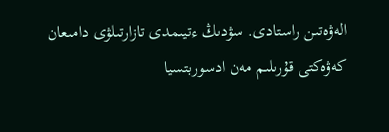الەۋەتىن راستادى. سۋدىڭ ءتيىمدى تازارتىلۋى دامىعان كەۋەكتى قۇرىلىم مەن ادسوربتسيا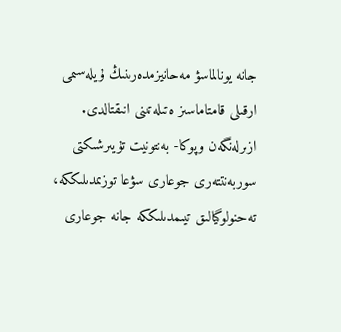جانە يونالماسۋ مەحانيزمدەرىنىڭ ۇيلەسىمى ارقىلى قامتاماسىز ەتىلەتىنى انىقتالدى. ازىرلەنگەن وپوكا- بەنتونيت تۇيىرشىكتى سوربەنتتەرى جوعارى سۋعا توزىمدىلىككە، تەحنولوگيالىق تيىمدىلىككە جانە جوعارى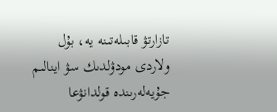تازارتۋ قابىلەتىنە يە، بۇل ولاردى مودۋلدىك سۋ اينالىم جۇيەلەرىندە قولدانۋعا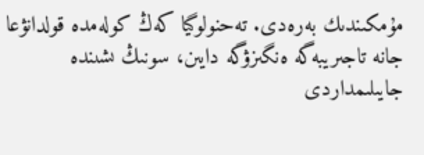مۇمكىندىك بەرەدى. تەحنولوگيا كەڭ كولەمدە قولدانۋعا جانە تاجىريبەگە ەنگىزۋگە دايىن، سونىڭ ىشىندە جايىلىمداردى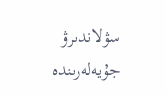سۋلاندىرۋ جۇيەلەرىندە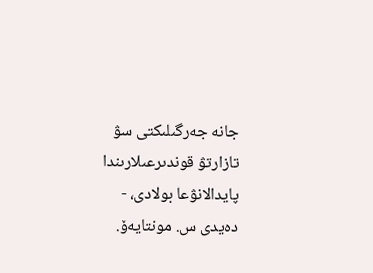جانە جەرگىلىكتى سۋ تازارتۋ قوندىرعىلارىندا پايدالانۋعا بولادى، - دەيدى س. مونتايەۆ.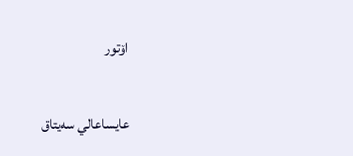اۆتور

عايساعالي سەيتاق